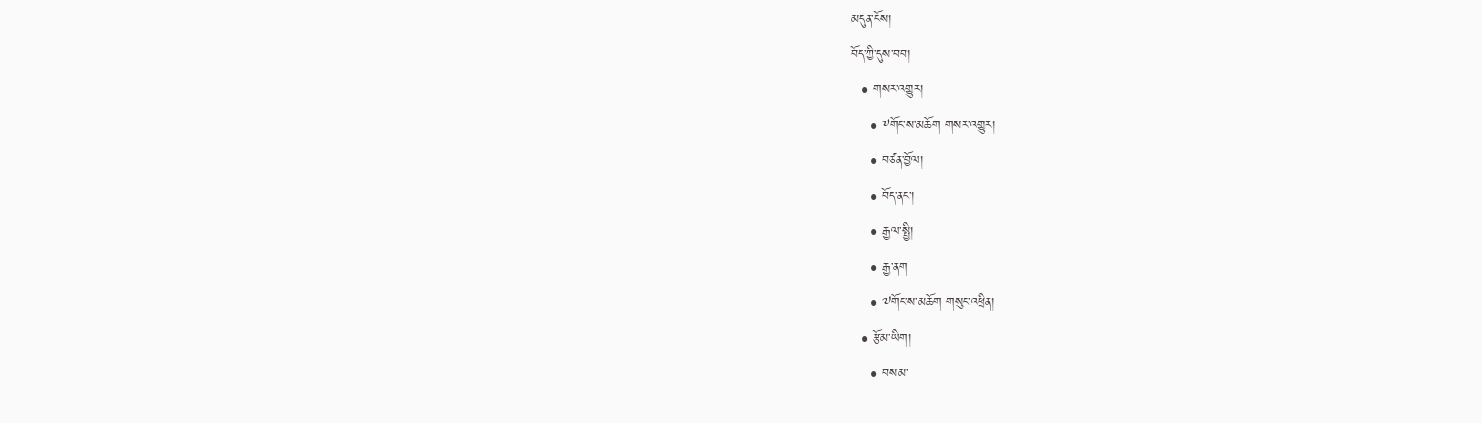མདུན་ངོས།
བོད་ཀྱི་དུས་བབ།
  • གསར་འགྱུར།
    • ༸གོང་ས་མཆོག གསར་འགྱུར།
    • བཙན་བྱོལ།
    • བོད་ནང་།
    • རྒྱལ་སྤྱི།
    • རྒྱ་ནག
    • ༧གོང་ས་མཆོག གསུང་འཕྲིན།
  • རྩོམ་ཡིག།
    • བསམ་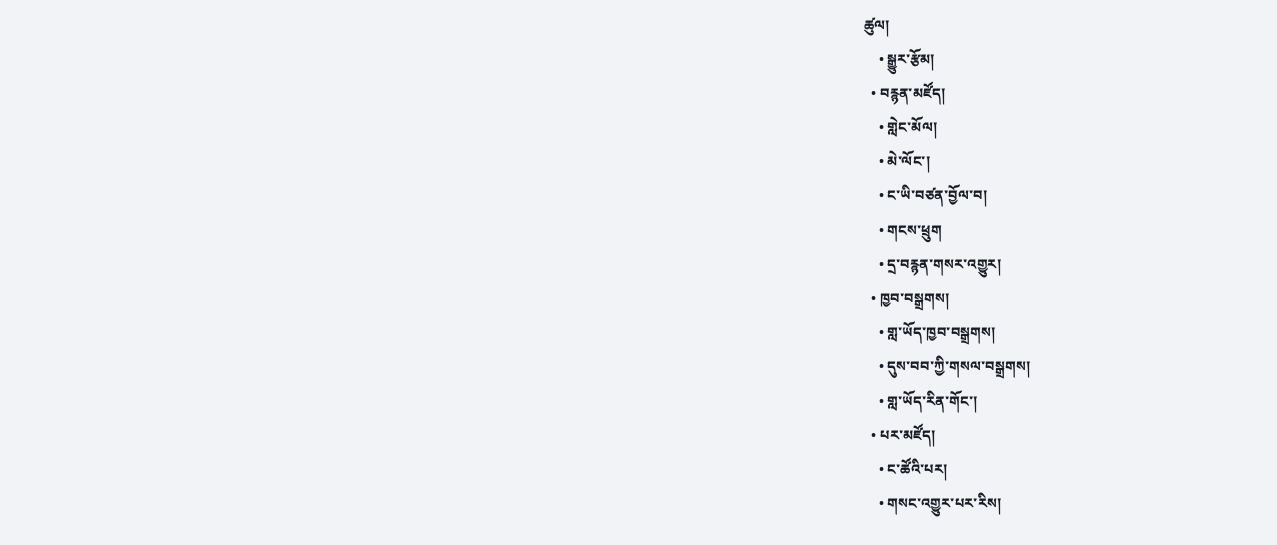ཚུལ།
    • སྒྱུར་རྩོམ།
  • བརྙན་མཛོད།
    • གླེང་མོལ།
    • མེ་ལོང་།
    • ང་ཡི་བཙན་བྱོལ་བ།
    • གངས་ཕྲུག
    • དྲ་བརྙན་གསར་འགྱུར།
  • ཁྱབ་བསྒྲགས།
    • གླ་ཡོད་ཁྱབ་བསྒྲགས།
    • དུས་བབ་ཀྱི་གསལ་བསྒྲགས།
    • གླ་ཡོད་རིན་གོང་།
  • པར་མཛོད།
    • ང་ཚོའི་པར།
    • གསང་འགྱུར་པར་རིས།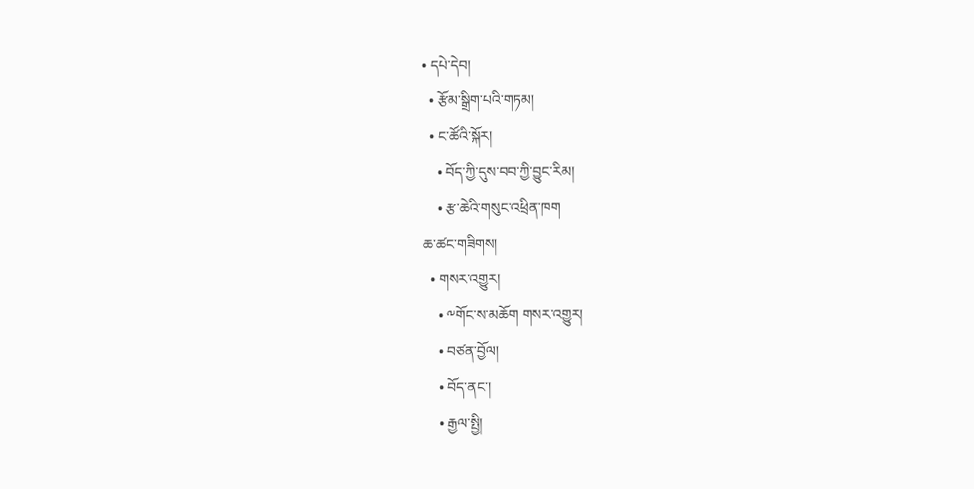• དཔེ་དེབ།
  • རྩོམ་སྒྲིག་པའི་གཏམ།
  • ང་ཚོའི་སྐོར།
    • བོད་ཀྱི་དུས་བབ་ཀྱི་བྱུང་རིམ།
    • རྩ་ཆེའི་གསུང་འཕྲིན་ཁག
ཆ་ཚང་གཟིགས།
  • གསར་འགྱུར།
    • ༸གོང་ས་མཆོག གསར་འགྱུར།
    • བཙན་བྱོལ།
    • བོད་ནང་།
    • རྒྱལ་སྤྱི།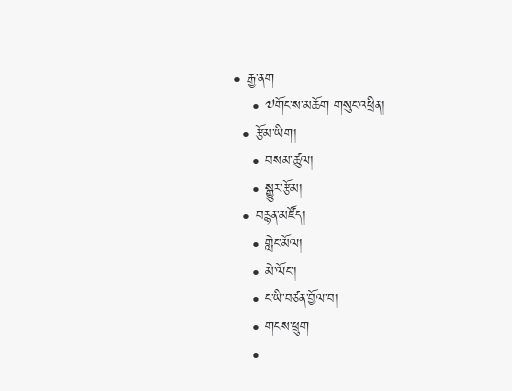• རྒྱ་ནག
    • ༧གོང་ས་མཆོག གསུང་འཕྲིན།
  • རྩོམ་ཡིག།
    • བསམ་ཚུལ།
    • སྒྱུར་རྩོམ།
  • བརྙན་མཛོད།
    • གླེང་མོལ།
    • མེ་ལོང་།
    • ང་ཡི་བཙན་བྱོལ་བ།
    • གངས་ཕྲུག
    •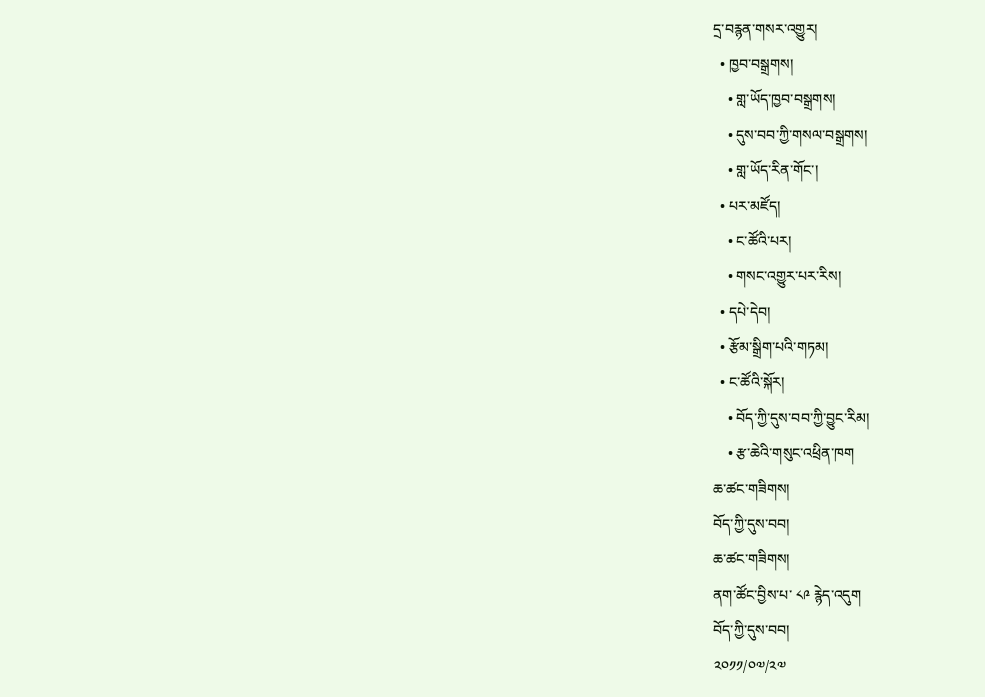དྲ་བརྙན་གསར་འགྱུར།
  • ཁྱབ་བསྒྲགས།
    • གླ་ཡོད་ཁྱབ་བསྒྲགས།
    • དུས་བབ་ཀྱི་གསལ་བསྒྲགས།
    • གླ་ཡོད་རིན་གོང་།
  • པར་མཛོད།
    • ང་ཚོའི་པར།
    • གསང་འགྱུར་པར་རིས།
  • དཔེ་དེབ།
  • རྩོམ་སྒྲིག་པའི་གཏམ།
  • ང་ཚོའི་སྐོར།
    • བོད་ཀྱི་དུས་བབ་ཀྱི་བྱུང་རིམ།
    • རྩ་ཆེའི་གསུང་འཕྲིན་ཁག
ཆ་ཚང་གཟིགས།
བོད་ཀྱི་དུས་བབ།
ཆ་ཚང་གཟིགས།
ནག་ཚོང་བྱིས་པ་ ༨༩ རྙེད་འདུག
བོད་ཀྱི་དུས་བབ།
༢༠༡༡/༠༧/༢༧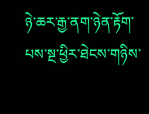ཉེ་ཆར་རྒྱ་ནག་ཉེན་རྟོག་པས་སྔ་ཕྱིར་ཐེངས་གཉིས་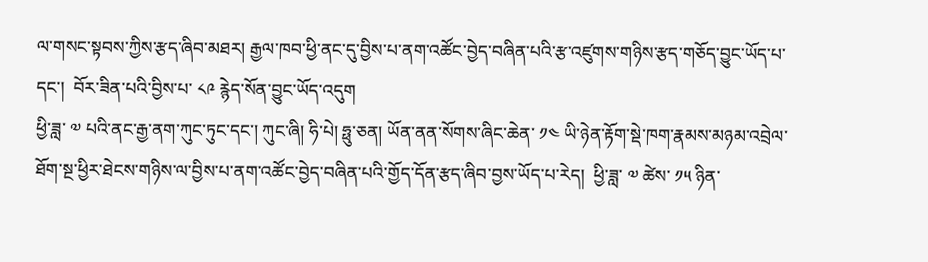ལ་གསང་སྟབས་ཀྱིས་རྩད་ཞིབ་མཐར། རྒྱལ་ཁབ་ཕྱི་ནང་དུ་བྱིས་པ་ནག་འཚོང་བྱེད་བཞིན་པའི་རྩ་འཛུགས་གཉིས་རྩད་གཅོད་བྱུང་ཡོད་པ་དང་།  བོར་ཟིན་པའི་བྱིས་པ་ ༨༩ རྙེད་སོན་བྱུང་ཡོད་འདུག
ཕྱི་ཟླ་ ༧ པའི་ནང་རྒྱ་ནག་ཀུང་ཏུང་དང་། ཀུང་ཞི། ཧི་པེ། ཧྥུ་ཅན། ཡོན་ནན་སོགས་ཞིང་ཆེན་ ༡༤ ཡི་ཉེན་རྟོག་སྡེ་ཁག་རྣམས་མཉམ་འབྲེལ་ཐོག་སྔ་ཕྱིར་ཐེངས་གཉིས་ལ་བྱིས་པ་ནག་འཚོང་བྱེད་བཞིན་པའི་གྱོད་དོན་རྩད་ཞིབ་བྱས་ཡོད་པ་རེད།  ཕྱི་ཟླ་ ༧ ཚེས་ ༡༥ ཉིན་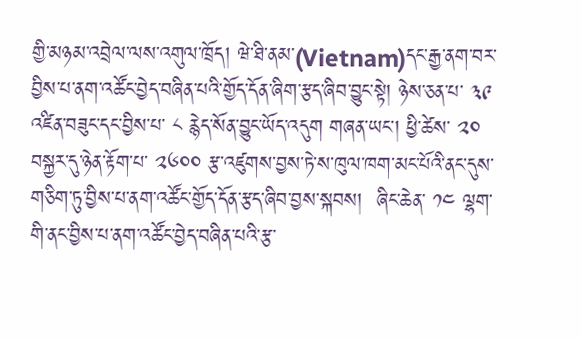གྱི་མཉམ་འབྲེལ་ལས་འགུལ་ཁྲོད། ཝེ་ཐི་ནམ་(Vietnam)དང་རྒྱ་ནག་བར་བྱིས་པ་ནག་འཚོང་བྱེད་བཞིན་པའི་གྱོད་དོན་ཞིག་རྩད་ཞིབ་བྱུང་སྟེ། ཉེས་ཅན་པ་ ༣༩ འཛིན་བཟུང་དང་བྱིས་པ་ ༨ རྙེད་སོན་བྱུང་ཡོད་འདུག གཞན་ཡང་། ཕྱི་ཚེས་ ༢༠ བསྐྱར་དུ་ཉེན་རྟོག་པ་ ༢༦༠༠ རྩ་འཛུགས་བྱས་ཏེ་ས་ཁུལ་ཁག་མང་པོའི་ནང་དུས་གཅིག་ཏུ་བྱིས་པ་ནག་འཚོང་གྱོད་དོན་རྩད་ཞིབ་བྱས་སྐབས།  ཞིང་ཆེན་ ༡༤ ལྷག་གི་ནང་བྱིས་པ་ནག་འཚོང་བྱེད་བཞིན་པའི་རྩ་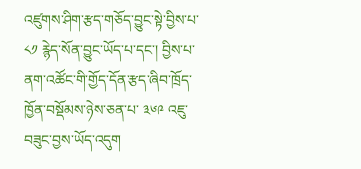འཛུགས་ཤིག་རྩད་གཅོད་བྱུང་སྟེ་བྱིས་པ་ ༨༡ རྙེད་སོན་བྱུང་ཡོད་པ་དང་། བྱིས་པ་ནག་འཚོང་གི་གྱོད་དོན་རྩད་ཞིབ་ཁྲོད་ཁྱོན་བསྡོམས་ཉེས་ཅན་པ་ ༣༦༩ འཇུ་བཟུང་བྱས་ཡོད་འདུག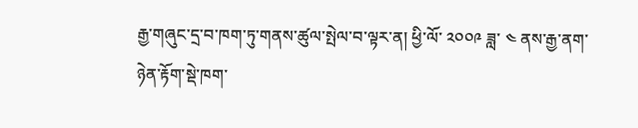རྒྱ་གཞུང་དྲ་བ་ཁག་ཏུ་གནས་ཚུལ་སྤེལ་བ་ལྟར་ན། ཕྱི་ལོ་ ༢༠༠༩ ཟླ་ ༤ ནས་རྒྱ་ནག་ཉེན་རྟོག་སྡེ་ཁག་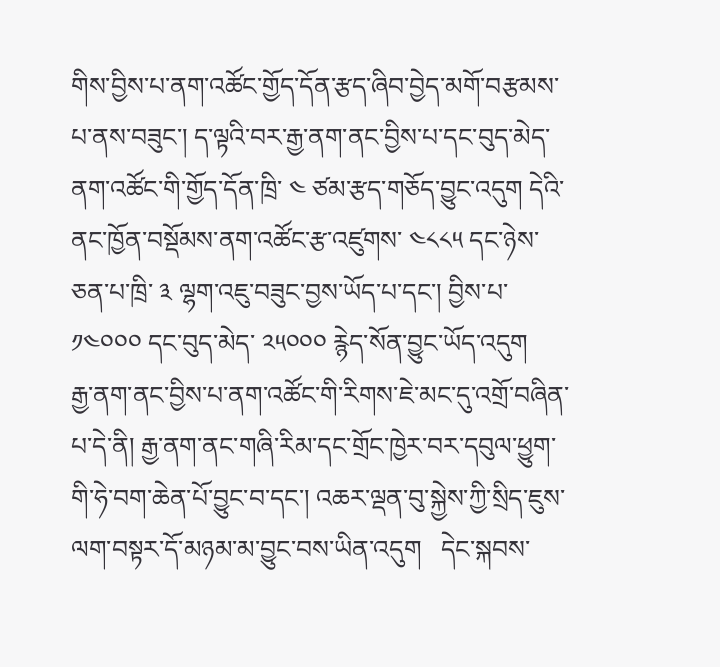གིས་བྱིས་པ་ནག་འཚོང་གྱོད་དོན་རྩད་ཞིབ་བྱེད་མགོ་བརྩམས་པ་ནས་བཟུང་། ད་ལྟའི་བར་རྒྱ་ནག་ནང་བྱིས་པ་དང་བུད་མེད་ནག་འཚོང་གི་གྱོད་དོན་ཁྲི་ ༤ ཙམ་རྩད་གཅོད་བྱུང་འདུག དེའི་ནང་ཁྱོན་བསྡོམས་ནག་འཚོང་རྩ་འཛུགས་ ༤༨༨༥ དང་ཉེས་ཅན་པ་ཁྲི་ ༣ ལྷག་འཇུ་བཟུང་བྱས་ཡོད་པ་དང་། བྱིས་པ་ ༡༤༠༠༠ དང་བུད་མེད་ ༢༥༠༠༠ རྙེད་སོན་བྱུང་ཡོད་འདུག
རྒྱ་ནག་ནང་བྱིས་པ་ནག་འཚོང་གི་རིགས་ཇེ་མང་དུ་འགྲོ་བཞིན་པ་དེ་ནི། རྒྱ་ནག་ནང་གཞི་རིམ་དང་གྲོང་ཁྱེར་བར་དབུལ་ཕྱུག་གི་ཧེ་བག་ཆེན་པོ་བྱུང་བ་དང་། འཆར་ལྡན་བུ་སྐྱེས་ཀྱི་སྲིད་ཇུས་ལག་བསྟར་དོ་མཉམ་མ་བྱུང་བས་ཡིན་འདུག   དེང་སྐབས་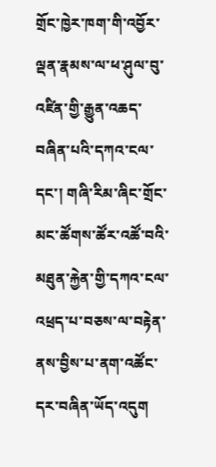གྲོང་ཁྱེར་ཁག་གི་འབྱོར་ལྡན་རྣམས་ལ་ཕ་ཤུལ་བུ་འཛིན་གྱི་རྒྱུན་འཆད་བཞིན་པའི་དཀའ་ངལ་དང་། གཞི་རིམ་ཞིང་གྲོང་མང་ཚོགས་ཚོར་འཚོ་བའི་མཐུན་རྐྱེན་གྱི་དཀའ་ངལ་འཕྲད་པ་བཅས་ལ་བརྟེན་ནས་བྱིས་པ་ནག་འཚོང་དར་བཞིན་ཡོད་འདུག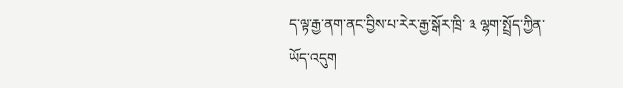ད་ལྟ་རྒྱ་ནག་ནང་བྱིས་པ་རེར་རྒྱ་སྒོར་ཁྲི་ ༣ ལྷག་སྤྲོད་ཀྱིན་ཡོད་འདུག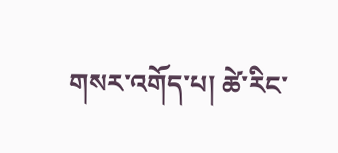གསར་འགོད་པ། ཚེ་རིང་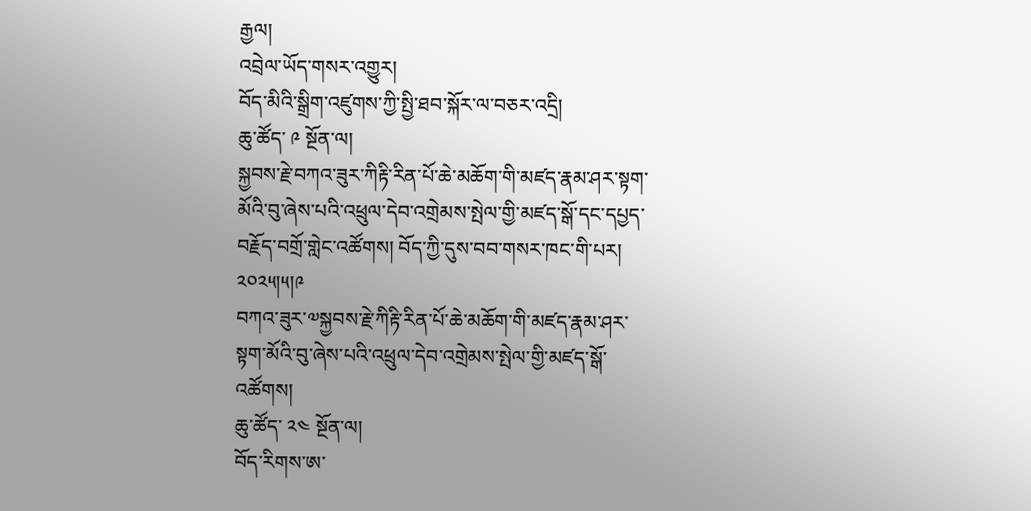རྒྱལ།
འབྲེལ་ཡོད་གསར་འགྱུར།
བོད་མིའི་སྒྲིག་འཛུགས་ཀྱི་སྤྱི་ཐབ་སྐོར་ལ་བཅར་འདྲི།
ཆུ་ཚོད་ ༩ སྔོན་ལ།
སྐྱབས་རྗེ་བཀའ་ཟུར་ཀིརྟི་རིན་པོ་ཆེ་མཆོག་གི་མཛད་རྣམ་ཤར་སྟག་མོའི་བུ་ཞེས་པའི་འཕྲུལ་དེབ་འགྲེམས་སྤེལ་གྱི་མཛད་སྒོ་དང་དཔྱད་བརྗོད་བགྲོ་གླེང་འཚོགས། བོད་ཀྱི་དུས་བབ་གསར་ཁང་གི་པར། ༢༠༢༥།༥།༩
བཀའ་ཟུར་༧སྐྱབས་རྗེ་ཀིརྟི་རིན་པོ་ཆེ་མཆོག་གི་མཛད་རྣམ་ཤར་སྟག་མོའི་བུ་ཞེས་པའི་འཕྲུལ་དེབ་འགྲེམས་སྤེལ་གྱི་མཛད་སྒོ་འཚོགས།
ཆུ་ཚོད་ ༢༤ སྔོན་ལ།
བོད་རིགས་ཨ་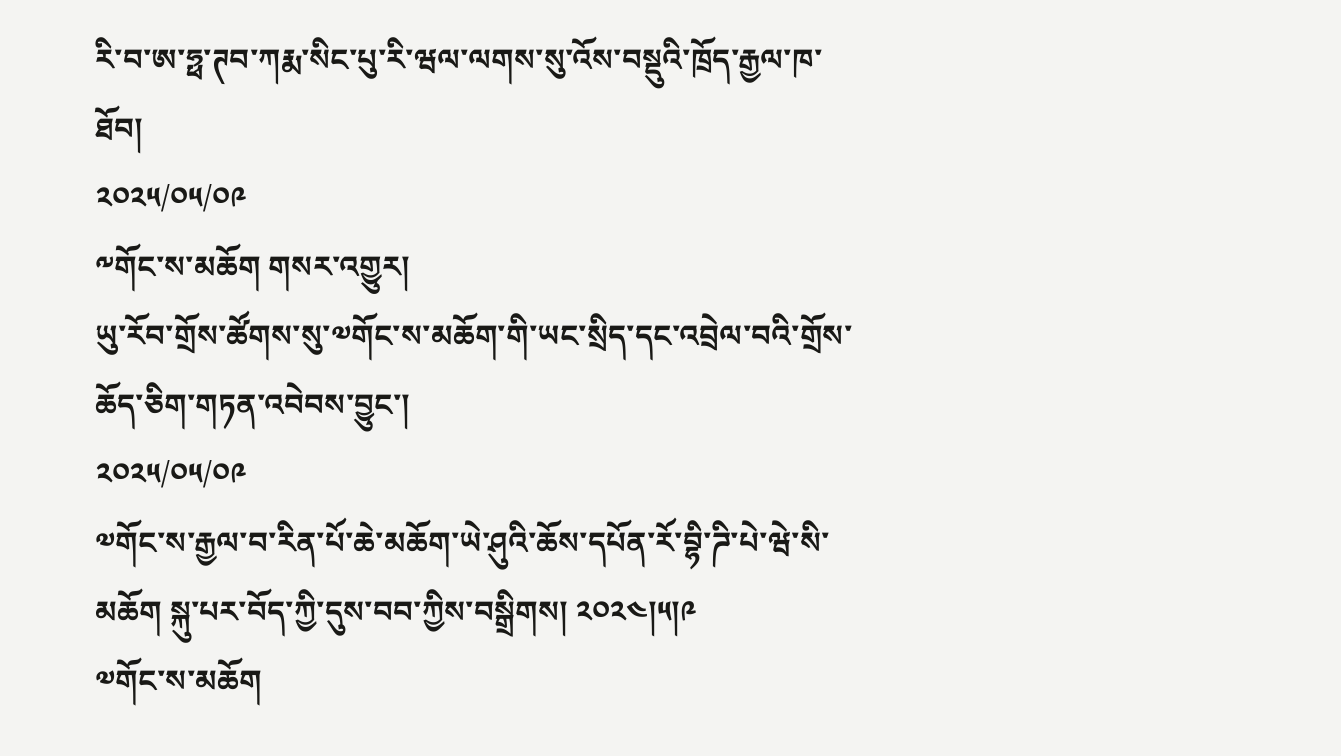རི་བ་ཨ་ཧྥ་ཊབ་ཀརྨ་སིང་པུ་རི་ཝལ་ལགས་སུ་འོས་བསྡུའི་ཁྲོད་རྒྱལ་ཁ་ཐོབ།
༢༠༢༥/༠༥/༠༩
༸གོང་ས་མཆོག གསར་འགྱུར།
ཡུ་རོབ་གྲོས་ཚོགས་སུ་༧གོང་ས་མཆོག་གི་ཡང་སྲིད་དང་འབྲེལ་བའི་གྲོས་ཆོད་ཅིག་གཏན་འབེབས་བྱུང་།
༢༠༢༥/༠༥/༠༩
༧གོང་ས་རྒྱལ་བ་རིན་པོ་ཆེ་མཆོག་ཡེ་ཤུའི་ཆོས་དཔོན་རོ་བྷི་ཌི་པེ་ཝེ་སི་མཆོག སྐུ་པར་བོད་ཀྱི་དུས་བབ་ཀྱིས་བསྒྲིགས། ༢༠༢༤།༥།༩
༧གོང་ས་མཆོག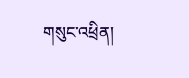གསུང་འཕྲིན།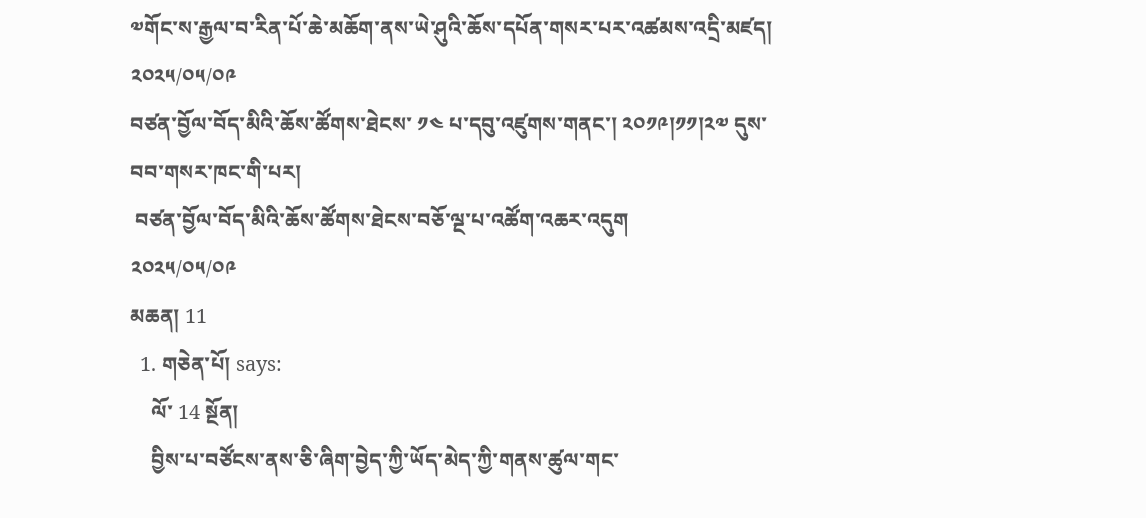༧གོང་ས་རྒྱལ་བ་རིན་པོ་ཆེ་མཆོག་ནས་ཡེ་ཤུའི་ཆོས་དཔོན་གསར་པར་འཚམས་འདྲི་མཛད།
༢༠༢༥/༠༥/༠༩
བཙན་བྱོལ་བོད་མིའི་ཆོས་ཚོགས་ཐེངས་ ༡༤ པ་དབུ་འཛུགས་གནང་། ༢༠༡༩།༡༡།༢༧ དུས་བབ་གསར་ཁང་གི་པར།
 བཙན་བྱོལ་བོད་མིའི་ཆོས་ཚོགས་ཐེངས་བཅོ་ལྔ་པ་འཚོག་འཆར་འདུག
༢༠༢༥/༠༥/༠༩
མཆན། 11
  1. གཅེན་པོ། says:
    ལོ་ 14 སྔོན།
    བྱིས་པ་བཙོངས་ནས་ཅི་ཞིག་བྱེད་ཀྱི་ཡོད་མེད་ཀྱི་གནས་ཚུལ་གང་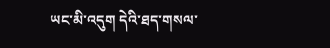ཡང་མི་འདུག དེའི་ཐད་གསལ་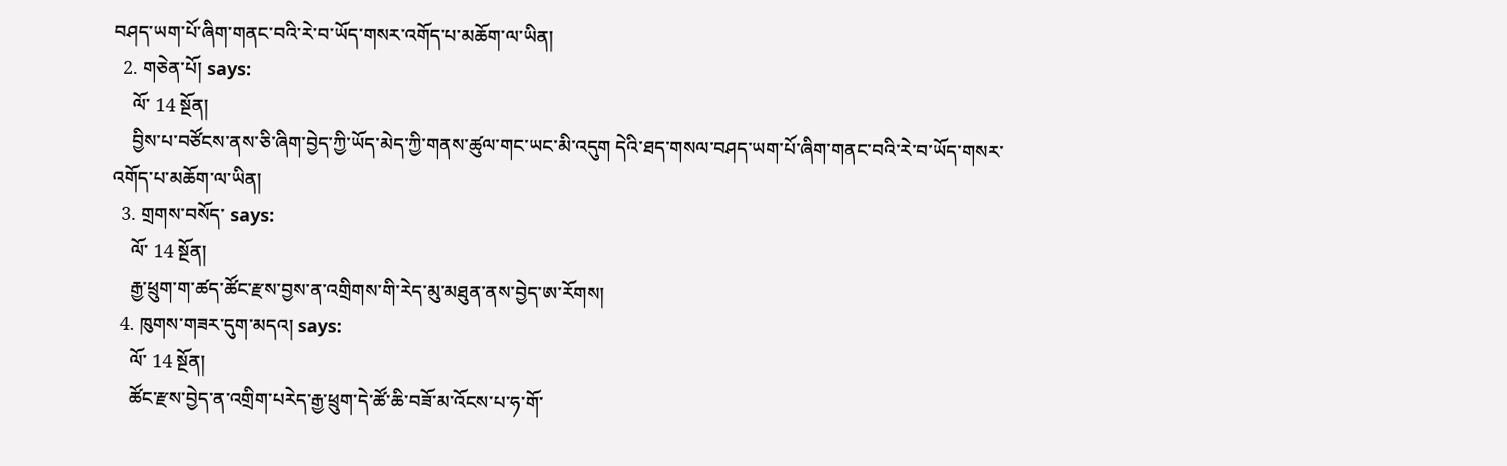བཤད་ཡག་པོ་ཞིག་གནང་བའི་རེ་བ་ཡོད་གསར་འགོད་པ་མཆོག་ལ་ཡིན།
  2. གཅེན་པོ། says:
    ལོ་ 14 སྔོན།
    བྱིས་པ་བཙོངས་ནས་ཅི་ཞིག་བྱེད་ཀྱི་ཡོད་མེད་ཀྱི་གནས་ཚུལ་གང་ཡང་མི་འདུག དེའི་ཐད་གསལ་བཤད་ཡག་པོ་ཞིག་གནང་བའི་རེ་བ་ཡོད་གསར་འགོད་པ་མཆོག་ལ་ཡིན།
  3. གྲགས་བསོད་ says:
    ལོ་ 14 སྔོན།
    རྒྱ་ཕྲུག་ག་ཚད་ཚོང་རྫས་བྱས་ན་འགྲིགས་གི་རེད་མུ་མཐུན་ནས་བྱེད་ཨ་རོགས།
  4. ཁུགས་གཟར་དུག་མདའ། says:
    ལོ་ 14 སྔོན།
    ཚོང་རྫས་བྱེད་ན་འགྲིག་པརེད་རྒྱ་ཕྲུག་དེ་ཚོ་ཆི་བཟོ་མ་འོངས་པ་ཧ་གོ་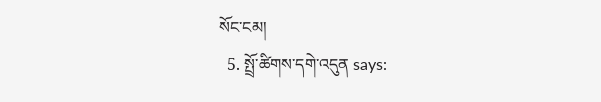སོང་ངམ།
  5. སྤྲོ་ཚིགས་དགེ་འདུན says: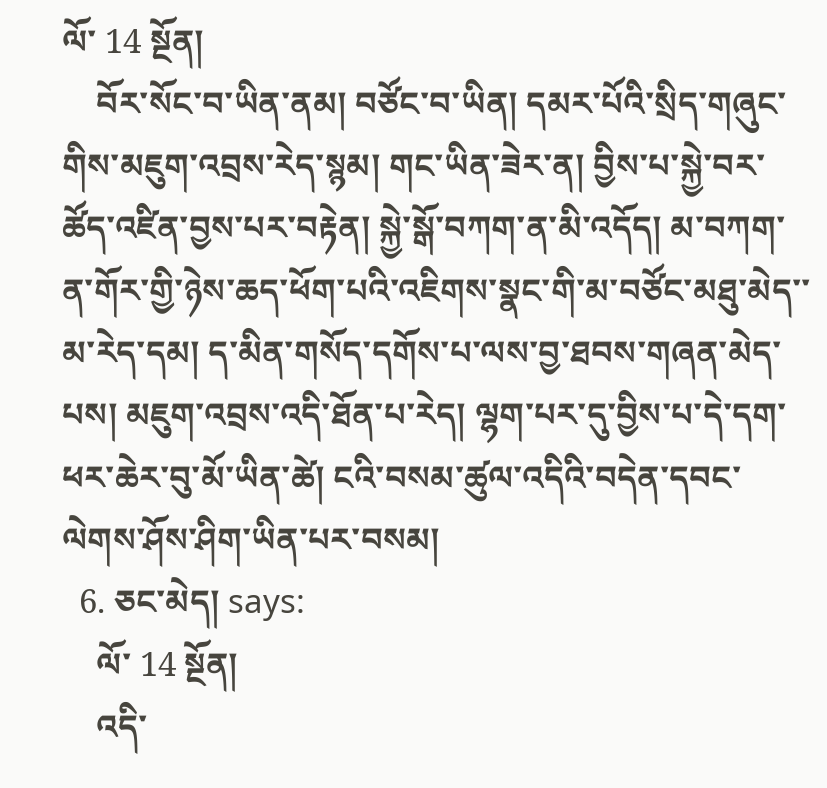ལོ་ 14 སྔོན།
    བོར་སོང་བ་ཡིན་ནམ། བཙོང་བ་ཡིན། དམར་པོའི་སྲིད་གཞུང་གིས་མཇུག་འབྲས་རེད་སྙམ། གང་ཡིན་ཟེར་ན། བྱིས་པ་སྐྱེ་བར་ཚོད་འཛིན་བྱས་པར་བརྟེན། སྐྱེ་སྒོ་བཀག་ན་མི་འདོད། མ་བཀག་ན་གོར་གྱི་ཉེས་ཆད་ཕོག་པའི་འཇིགས་སྣང་གི་མ་བཙོང་མཐུ་མེད་་མ་རེད་དམ། ད་མིན་གསོད་དགོས་པ་ལས་བྱ་ཐབས་གཞན་མེད་པས། མཇུག་འབྲས་འདི་ཐོན་པ་རེད། ལྷག་པར་དུ་བྱིས་པ་དེ་དག་ཕར་ཆེར་བུ་མོ་ཡིན་ཚེ། ངའི་བསམ་ཚུལ་འདིའི་བདེན་དབང་ལེགས་ཤོས་ཤིག་ཡིན་པར་བསམ།
  6. ཅང་མེད། says:
    ལོ་ 14 སྔོན།
    འདི་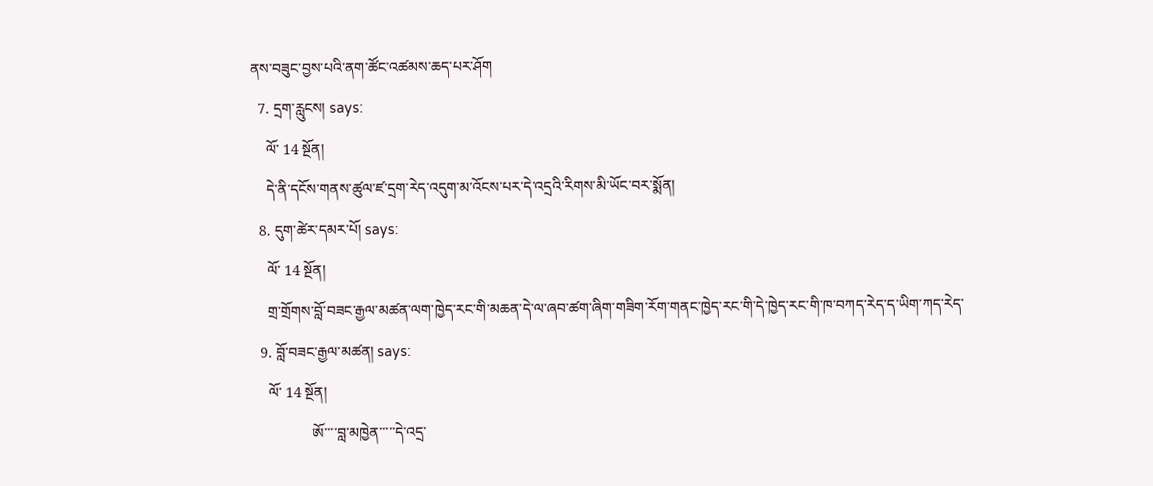ནས་བཟུང་བྱས་པའི་ནག་ཚོང་འཚམས་ཆད་པར་ཤོག
  7. དྲག་རླུངས། says:
    ལོ་ 14 སྔོན།
    དེ་ནི་དངོས་གནས་ཚུལ་ཛ་དྲག་རེད་འདུག་མ་འོངས་པར་དེ་འདྲའི་རིགས་མི་ཡོང་བར་སྨོན།
  8. དུག་ཚེར་དམར་པོ། says:
    ལོ་ 14 སྔོན།
    གྲ་གྲོགས་བློ་བཟང་རྒྱལ་མཚན་ལག་ཁྱེད་རང་གི་མཆན་དེ་ལ་ཞབ་ཚག་ཞིག་གཟིག་རོག་གནང་ཁྱེད་རང་གི་དེ་ཁྱེད་རང་གི་ཁ་བཀད་རེད་ད་ཡིག་ཀད་རེད་
  9. བློ་བཟང་རྒྱལ་མཚན། says:
    ལོ་ 14 སྔོན།
                ཨོ་་་་བླ་མཁྱེན་་་་་དེ་འདྲ་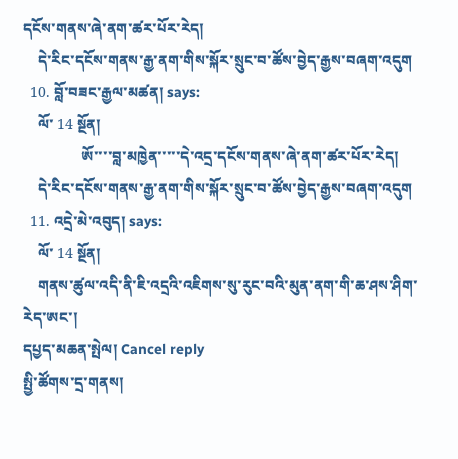དངོས་གནས་ཞེ་ནག་ཚར་པོར་རེད།
    དེ་རིང་དངོས་གནས་རྒྱ་ནག་གིས་སྐོར་སྲུང་བ་ཚོས་བྱེད་རྒྱས་བཞག་འདུག
  10. བློ་བཟང་རྒྱལ་མཚན། says:
    ལོ་ 14 སྔོན།
                ཨོ་་་་བླ་མཁྱེན་་་་་དེ་འདྲ་དངོས་གནས་ཞེ་ནག་ཚར་པོར་རེད།
    དེ་རིང་དངོས་གནས་རྒྱ་ནག་གིས་སྐོར་སྲུང་བ་ཚོས་བྱེད་རྒྱས་བཞག་འདུག
  11. འདྲེ་མེ་འབུད། says:
    ལོ་ 14 སྔོན།
    གནས་ཚུལ་འདི་ནི་ཇི་འདྲའི་འཇིགས་སུ་རུང་བའི་མུན་ནག་གི་ཆ་ཤས་ཤིག་རེད་ཨང་།
དཔྱད་མཆན་སྤེལ། Cancel reply
སྤྱི་ཚོགས་དྲ་གནས།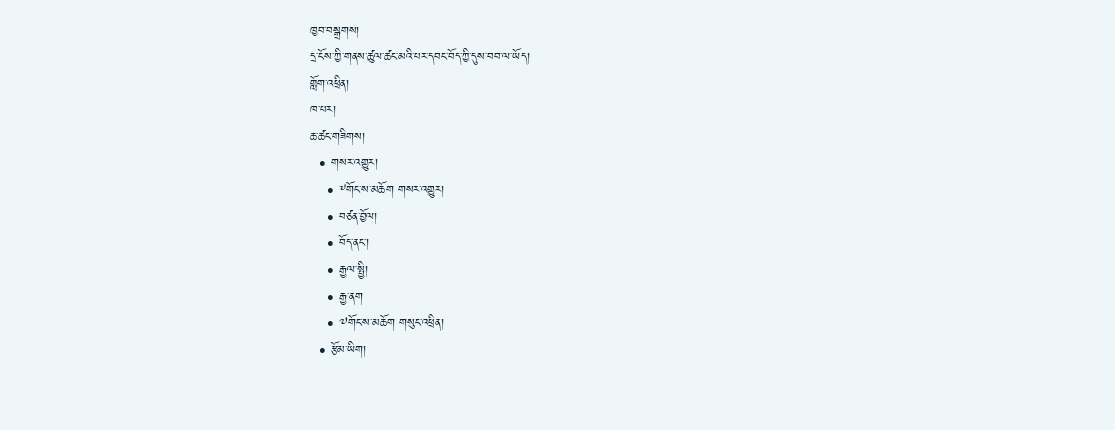ཁྱབ་བསྒྲགས།
དྲ་ངོས་ཀྱི་གནས་ཚུལ་ཚང་མའི་པར་དབང་བོད་ཀྱི་དུས་བབ་ལ་ཡོད།
གློག་འཕྲིན།
ཁ་པར།
ཆ་ཚང་གཟིགས།
  • གསར་འགྱུར།
    • ༸གོང་ས་མཆོག གསར་འགྱུར།
    • བཙན་བྱོལ།
    • བོད་ནང་།
    • རྒྱལ་སྤྱི།
    • རྒྱ་ནག
    • ༧གོང་ས་མཆོག གསུང་འཕྲིན།
  • རྩོམ་ཡིག།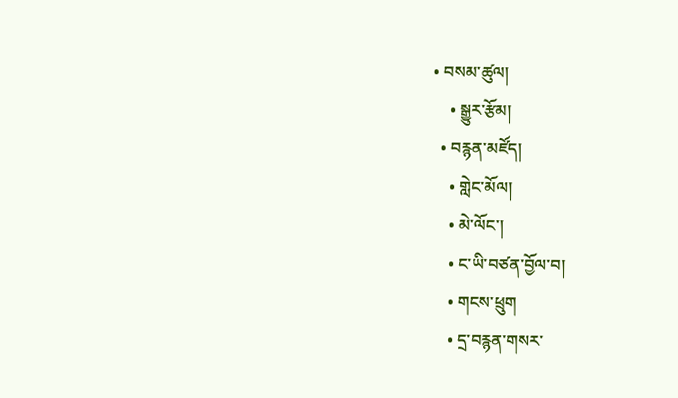• བསམ་ཚུལ།
    • སྒྱུར་རྩོམ།
  • བརྙན་མཛོད།
    • གླེང་མོལ།
    • མེ་ལོང་།
    • ང་ཡི་བཙན་བྱོལ་བ།
    • གངས་ཕྲུག
    • དྲ་བརྙན་གསར་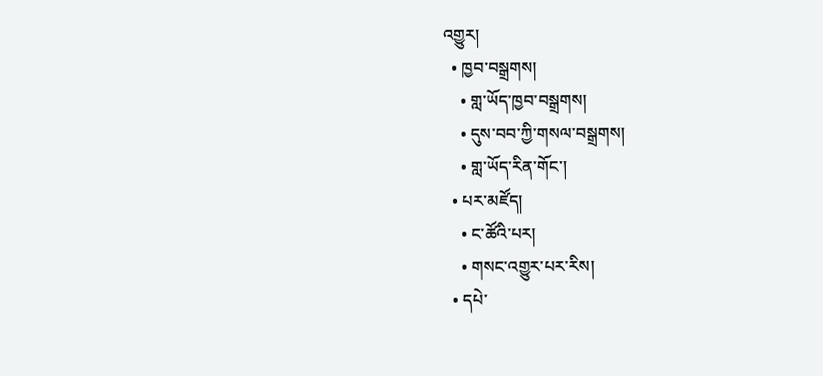འགྱུར།
  • ཁྱབ་བསྒྲགས།
    • གླ་ཡོད་ཁྱབ་བསྒྲགས།
    • དུས་བབ་ཀྱི་གསལ་བསྒྲགས།
    • གླ་ཡོད་རིན་གོང་།
  • པར་མཛོད།
    • ང་ཚོའི་པར།
    • གསང་འགྱུར་པར་རིས།
  • དཔེ་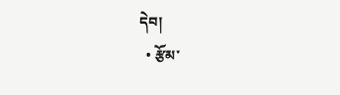དེབ།
  • རྩོམ་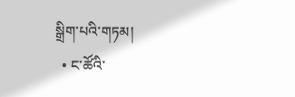སྒྲིག་པའི་གཏམ།
  • ང་ཚོའི་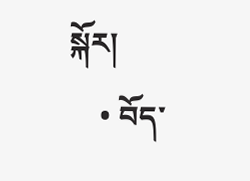སྐོར།
    • བོད་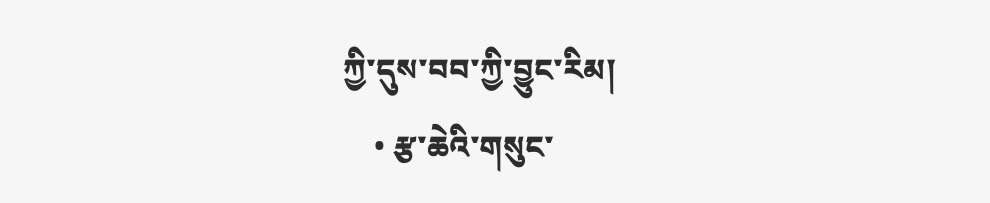ཀྱི་དུས་བབ་ཀྱི་བྱུང་རིམ།
    • རྩ་ཆེའི་གསུང་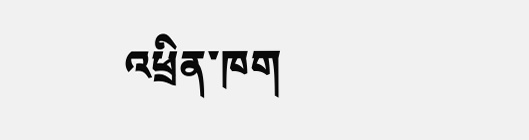འཕྲིན་ཁག